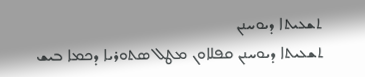ܬܫܥܝܬܐ ܕܝܘܚܢܢ
ܬܫܥܝܬܐ ܕܝܘܚܢܢ ܩܦܠܐܘܢ ܡܛܠ ܣܬܘܪܝܐ ܕܟܡܐ ܒܝܫ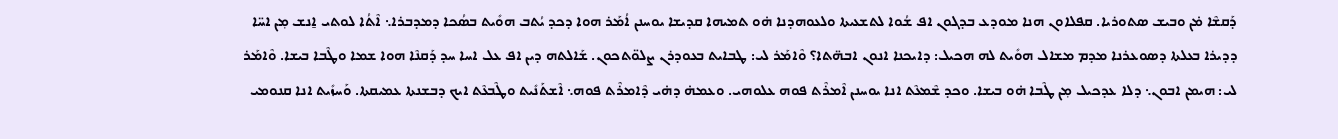ܕܰܩܫܶܐ ܡ̇ܢ ܘܒܝܫ ܣܬܘܪܝܐ. ܩܦܠܐܘܢ ܗܢܐ ܡܘܕܥ ܒܕܓܘܢ ܐܦ ܫܳܘܐ ܠܬܫܥܝܬܐ ܘܠܥܘܗܕܢܐ ܗ̇ܘ ܬܡܝܗܐ ܩܕܝܫܐ ܝܘܚܢܢ ܐܳܡܰܪ ܗܘܐ ܕܟܕ ܝܳܬܒ ܗܘܺܝܬ ܒܣܳܟܐ ܕܡܕܒܪܐ܆ ܐܶܬܳܐ ܠܘܬܝ ܐ̱ܢܫ ܡ݂ܢ ܐܚ̈ܐ ܕܕܝܪܐ ܒܥܠܬܐ ܕܣܘܥܪܢܐ ܡܕܡ ܡܫܐܠ ܗܘܺܝܬ ܠܗ ܗܟܝܠ: ܕܐܝܟܢܐ ܐܢܘܢ ܐܒܗ̈ܬܐ؟ ܘܶܐܡܰܪ ܠܝ: ܛܒܐܝܬ ܒܥܘܕܪܢ ܨܠܘ̈ܬܟܘܢ. ܫܰܐܠܬܗ ܕܝܢ ܐܦ ܥܠ ܐܚܐ ܚܕ ܕܰܩܢܶܐ ܗܘܐ ܫܡܐ ܘܛܶܒܐ ܒܝܫܐ. ܘܶܐܡܰܪ ܠܝ: ܗܝܡܢ ܐܒܘܢ܆ ܕܠܐ ܥܕܟܝܠ ܡ݂ܢ ܛܶܒܐ ܗ̇ܘ ܒܝܫܐ. ܘܟܕ ܫܶܡܥܶܬ ܐܢܐ ܝܘܚܢܢ ܐܶܡܪܶܬ ܦܘܗ ܥܠܘܗܝ. ܘܥܡܗ̇ ܕܗ̇ܝ ܕܶܐܡܪܶܬ ܦܘܗ܆ ܐܶܫܬܰܢܺܝܬ ܘܛܶܒܥܶܬ ܐܝܟ ܕܒܫܢܬܐ ܥܡܝܩܬܐ. ܘܰܚܙܺܝܬ ܐܢܐ ܩܢܘܡܝ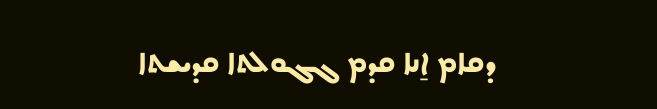ܕܩܐܡ ܐ̱ܢܐ ܩܕܡ ܓܓܘܠܬܐ ܩܕܝܫܬܐ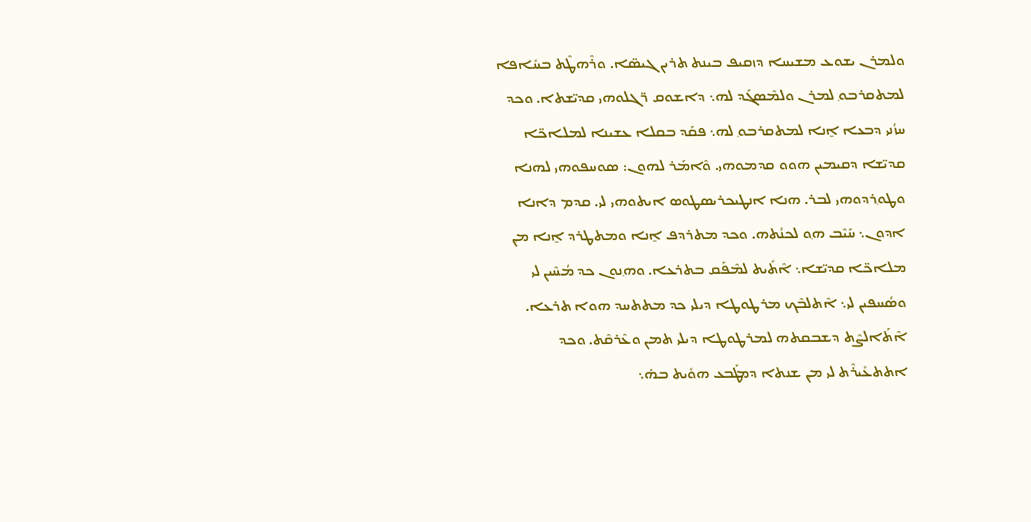ܘܠܡܪܢ ܝܫܘܥ ܡܫܝܚܐ ܕܙܩܝܦ ܒܝܢܬ ܬܪܝܢ ܓܝܣ̈ܐ. ܘܪܶܗܛܶܬ ܒܚܺܐܦܐ ܠܡܬܩܪܒܘ݂ ܠܡܪܢ ܘܠܡܶܣܓܰܕ ܠܗ܆ ܕܐܫܘܩ ܪ̈ܓܠܘܗܝ ܩܕܝ̈ܫܬܐ. ܘܟܕ ܚܙܳܢܝ ܕܒܥܐ ܐ̱ܢܐ ܠܡܬܩܪܒܘ݂ ܠܗ܆ ܦܩܰܕ ܒܩܠܐ ܥܫܝܢܐ ܠܡܠܐܟ̈ܐ ܩܕܝ̈ܫܐ ܕܩܝܡܝܢ ܗܘܘ ܩܕܡܘܗܝ. ܘܶܐܡܰܪ ܠܗܘܢ: ܣܘܚܦܘܗܝ ܠܗܢܐ ܘܛܘ݂ܪܕܘܗܝ ܠܒܪ. ܗܢܐ ܐܢܛܝܟܪܝܣܛܘܣ ܐܝܬܘܗܝ ܠܝ. ܩܕܡ ܕܐܢܐ ܐܕܘܢ܆ ܚܰܝܶܒ ܗ݂ܘ ܠܟܢܳܬܗ. ܘܟܕ ܡܬܪܕܦ ܐ̱ܢܐ ܘܡܬܛܪܕ ܐ̱ܢܐ ܡ݂ܢ ܡܠܐܟ̈ܐ ܩܕܝ̈ܫܐ܆ ܐܶܬܺܝܬ ܠܡܶܦܰܩ ܒܬܪܥܐ. ܘܗ݂ܢܘܢ ܟܕ ܡܳܚܶܝܢ ܠܝ ܘܣܳܚܦܝܢ ܠܝ܆ ܐܶܬܠܒܶܟ ܡܪܛܘܛܐ ܕܝܠܝ ܟܕ ܡܬܬܚܕ ܗܘܐ ܬܪܥܐ. ܐܶܬܰܐܠܨܶܬ ܕܫܒܩܬܗ ܠܡܪܛܘܛܐ ܕܝܠܝ ܬܡܢ ܘܥܶܪܩܶܬ. ܘܟܕ ܐܬܬܥܺܝܪܶܬ ܠܝ ܡ݂ܢ ܫܢܬܐ ܕܡܛܰܒܥ ܗܘܺܝܬ ܒܗ̇܆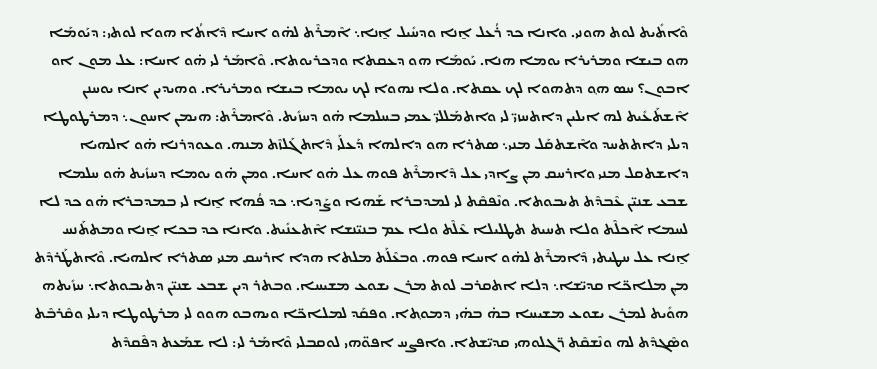ܘܶܐܬܺܝܬ ܠܘܬ ܗܘܢܝ. ܘܐܢܐ ܟܕ ܪܳܥܠ ܐ̱ܢܐ ܘܕܚܺܝܠ ܐ̱ܢܐ܆ ܐܶܡܪܶܬ ܠܗ̇ܘ ܐܚܐ ܕܶܐܬܳܐ ܗܘܐ ܠܘܬܝ: ܕܝܰܘܡܰܐ ܗܘ ܒܝܫܐ ܘܡܪܝܪܐ ܝܘܡܐ ܗܢܐ. ܝܰܘܡܰܐ ܗܘ ܕܥܩܬܐ ܘܕܟܪܝܘܬܐ. ܘܶܐܡܰܪ ܠܝ ܗ̇ܘ ܐܚܐ: ܥܠ ܡܘܢ ܐܘ ܐܒܘܢ؟ ܚܣ ܗ݂ܘ ܕܬܗܘܐ ܠܟ ܥܩܬܐ. ܘܠܐ ܢܗܘܐ ܠܟ ܝܘܡܐ ܒܝܫܐ ܘܡܪܝܪܐ. ܘܗܝܕܝܢ ܐܢܐ ܝܘܚܢܢ ܐܶܫܬܰܥܺܝܬ ܠܗ ܐܝܠܝܢ ܕܐܬܚܙܝ̈ ܠܝ ܘܐܬܡܰܠܠܝ̈ ܥܡܝ ܒܚܠܡܐ ܗ̇ܘ ܕܚܙܺܝܬ. ܘܶܐܡܪܶܬ: ܗܝܡܢ ܐܚܘܢ܆ ܕܡܪܛܘܛܐ ܕܝܠܝ ܕܐܬܬܚܕ ܘܐܶܫܬܩܰܠ ܡܢܝ܆ ܣܬܪܐ ܗܘ ܕܐܠܗܐ ܕܰܥܠܰܝ ܕܶܐܬܓܰܠܙܶܬ ܡܢܗ. ܘܥܘܕܪܢܐ ܗ̇ܘ ܐܠܗܝܐ  ܕܐܫܬܩܠ ܡܢܝ ܘܐܪܚܩ ܡ݂ܢ ܨܐܕܝ ܥܠ ܕܶܐܡܪܶܬ ܦܘܗ ܥܠ ܗ̇ܘ ܐܚܐ. ܘܡ݂ܢ ܗ̇ܘ ܝܘܡܐ ܕܚܙܺܝܬ ܗ̇ܘ ܚܠܡܐ ܫܒܥ ܫܢܝ̈ܢ ܥܶܒܕܶܬ ܬܝܒܘܬܐ. ܘܢܶܦܩܶܬ ܠܝ ܠܡܕܒܪܐ ܫܰܗܝܐ ܘܨܰܕܝܐ܆ ܟܕ ܦܳܗܐ ܐ̱ܢܐ ܠܝ ܒܡܕܒܪܐ ܗ̇ܘ ܟܕ ܠܐ ܠܚܡܐ ܐܶܟܠܶܬ ܘܠܐ ܬܚܝܬ ܬܛܠܝܠܐ ܥܶܠܶܬ ܘܠܐ ܥܡ ܒܢܝ̈ܢܫܐ ܐܶܬܥܢܺܝܬ. ܘܐܢܐ ܟܕ ܒܟܐ ܐ̱ܢܐ ܘܡܬܬܰܢܚ ܐ̱ܢܐ ܥܠ ܚܛܝܬܝ ܕܶܐܡܪܶܬ ܠܗ̇ܘ ܐܚܐ ܦܘܗ. ܘܒܥܶܠܰܬ ܡܠܬܐ ܗܕܐ ܐܪܚܩ ܡܢܝ ܣܬܪܐ ܐܠܗܝܐ. ܘܶܐܬܛܰܪܕܶܬ ܡ݂ܢ ܡܠܐܟ̈ܐ ܩܕܝ̈ܫܐ܆ ܕܠܐ ܐܬܩܪܒ ܠܘܬ ܡܪܢ ܝܫܘܥ ܡܫܝܚܐ. ܘܒܬܪ ܕܝܢ ܫܒܥ ܫܢܝ̈ܢ ܕܬܝܒܘܬܐ܆ ܚܙܺܝܬܗ ܗܘܺܝܬ ܠܡܪܢ ܝܫܘܥ ܡܫܝܚܐ ܒܗ̇ ܒܗ̇ܝ ܕܡܘ݂ܬܐ. ܘܦܩܰܕ ܠܡܠܐܟ̈ܐ ܘܝܗܒܘ ܗܘܘ ܠܝ ܡܪܛܘܛܐ ܕܝܠܝ ܘܩܶܪܒܶܬ ܘܣܶܓܕܶܬ ܠܗ ܘܢܶܫܩܶܬ ܪ̈ܓܠܘܗܝ ܩܕܝ̈ܫܬܐ. ܘܐܦܨܚ ܐܦܘ̈ܗܝ ܠܘܩܒܠܝ ܘܶܐܡܰܪ ܠܝ: ܠܐ ܫܡܰܥܬ ܕܦܶܩܕܶܬ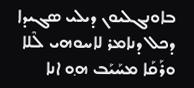ܒܐܘܢܓܠܝܘܢ ܕܝܠܝ ܣܓܝܕܐ ܕܟܠ ܕܢܐܡܪ ܠܐܚܘܗܝ ܠܶܠܐ ܘܪܰܩܰܐ ܡܚܰܝܰܒ ܗ݂ܘ ܐܢܐ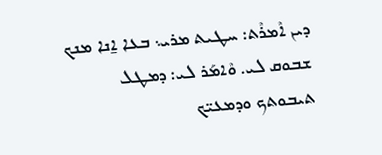ܕܝܢ ܐܶܡܪܶܬ: ܚܛܝܬ ܡܪܝ܆ ܒܥܐ ܐ̱ܢܐ ܡܢܟ ܫܒܘܩ ܠܝ. ܘܶܐܡܰܪ ܠܝ: ܕܡܛܠ ܬܝܒܘܬܟ ܘܕܡܥܝ̈ܟ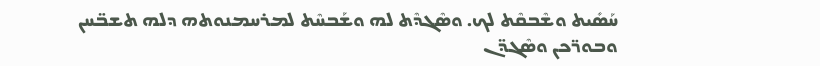ܚܰܣܺܝܬ ܘܫܶܒܩܶܬ ܠܟ. ܘܣܶܓܕܶܬ ܠܗ ܘܫܰܒܚܶܬ ܠܡܪܚܡܢܘܬܗ ܕܠܗ ܬܫܒ̈ܚܢ ܘܒܘܪ̈ܟܢ ܘܣܶܓܕ̈ܢ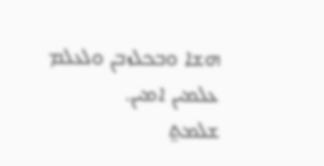ܗܫܐ ܘܒܟܠܙܒܢ ܘܠܥܠܡ ܥܠܡܝܢ ܐܡܝܢ.
ܫܠܡܬ݀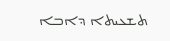ܬܫܥܝܬܐ ܕܐܒܐ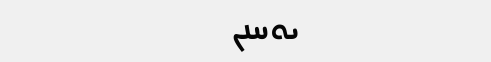ܝܘܚܢܢ